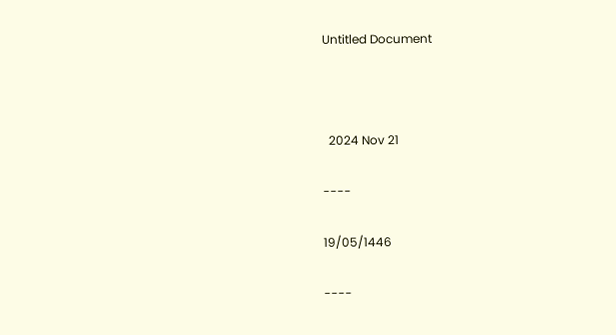Untitled Document



  2024 Nov 21

----

19/05/1446

----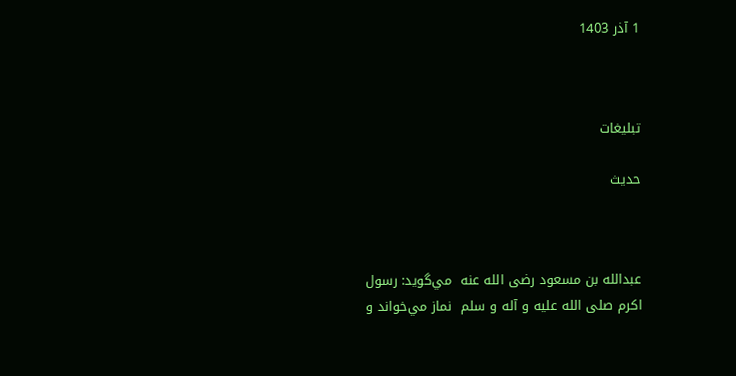1 آذر 1403



تبلیغات

حدیث



عبدالله بن مسعود رضی الله عنه  مي‌گويد: رسول اكرم صلی الله علیه و آله و سلم  نماز مي‌خواند و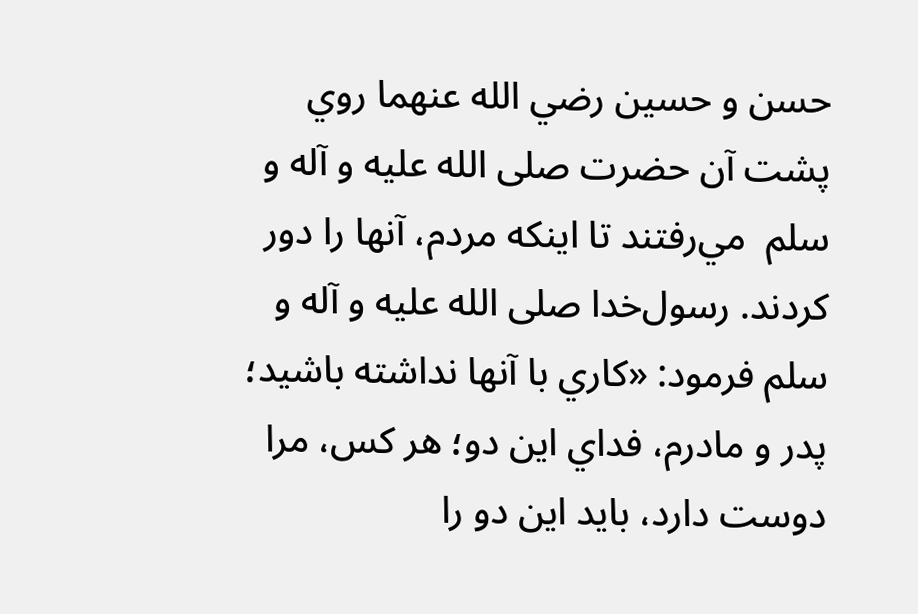حسن و حسين رضي الله عنهما روي پشت آن حضرت صلی الله علیه و آله و سلم  مي‌رفتند تا اينكه مردم، آنها را دور كردند. رسول‌خدا صلی الله علیه و آله و سلم فرمود: «كاري با آنها نداشته باشيد؛ پدر و مادرم، فداي اين دو؛ هر كس، مرا دوست دارد، بايد اين دو را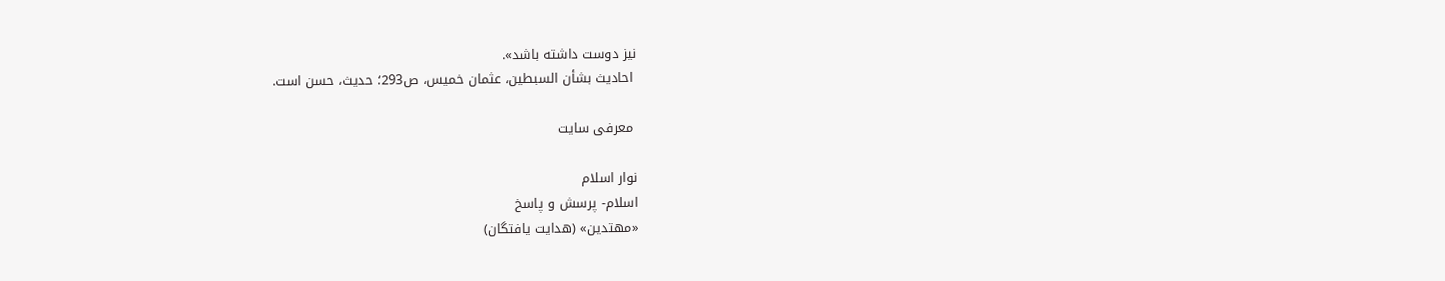نيز دوست داشته باشد».
 احاديث بشأن السبطين، عثمان خميس، ص293؛ حديث، حسن است.

 معرفی سایت

نوار اسلام
اسلام- پرسش و پاسخ
«مهتدين» (هدايت يافتگان)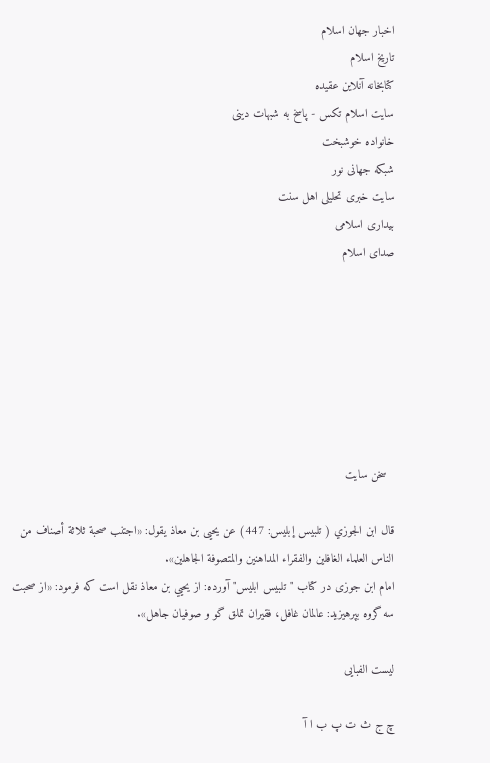اخبار جهان اسلام
تاریخ اسلام
کتابخانه آنلاین عقیده
سایت اسلام تکس - پاسخ به شبهات دینی
خانواده خوشبخت
شبکه جهانی نور
سایت خبری تحلیلی اهل سنت
بیداری اسلامی
صدای اسلام







  سخن سایت

قال ابن الجوزي ( تلبيس إبليس: 447) عن يحيى بن معاذ يقول: «اجتنب صحبة ثلاثة أصناف من الناس العلماء الغافلين والفقراء المداهنين والمتصوفة الجاهلين».
امام ابن جوزی در کتاب "تلبیس ابلیس" آورده: از يحيي بن معاذ نقل است كه فرمود: «از صحبت سه گروه بپرهيزيد: عالمان غافل، فقيران تملق گو و صوفیان جاهل».

لیست الفبایی

چ ج ث ت پ ب ا آ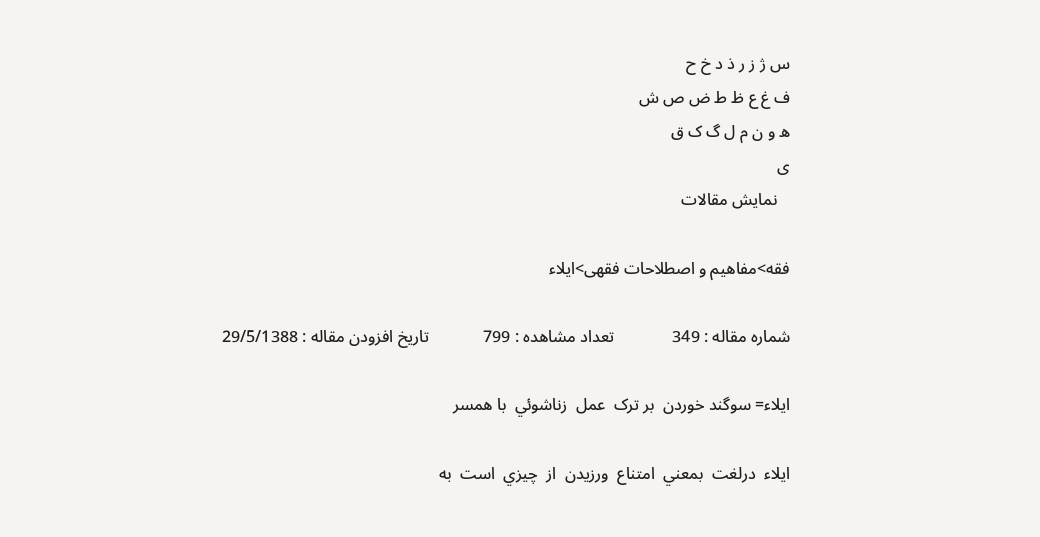س ژ ز ر ذ د خ ح
ف غ ع ظ ط ض ص ش
ه و ن م ل گ ک ق
ی
   نمایش مقالات

فقه>مفاهیم و اصطلاحات فقهی>ايلاء

شماره مقاله : 349              تعداد مشاهده : 799             تاریخ افزودن مقاله : 29/5/1388

ايلاء‌= سوگند خوردن  بر ترک  عمل  زناشوئي  با همسر

ايلاء  درلغت  بمعني  امتناع  ورزيدن  از  چيزي  است  به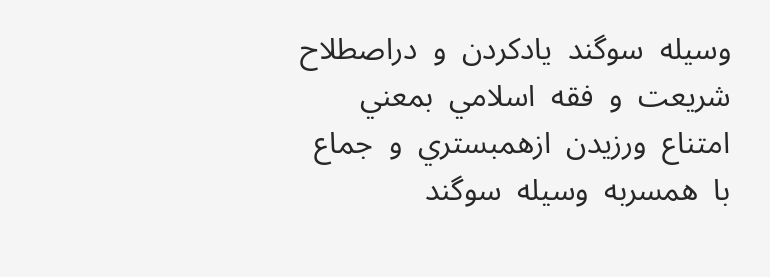وسيله  سوگند  يادکردن‌  و  دراصطلاح  شريعت  و  فقه  اسلامي  بمعني  امتناع  ورزيدن  ازهمبستري  و  جماع  با  همسربه  وسيله  سوگند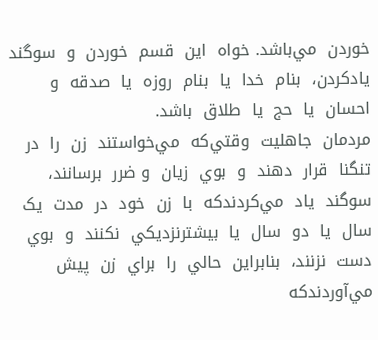خوردن  مي‌باشد. خواه  اين  قسم  خوردن  و  سوگند  يادکردن‌،  بنام  خدا  يا  بنام  روزه  يا  صدقه  و  احسان  يا  حج  يا  طلاق  باشد.
مردمان  جاهليت  وقتي‌که  مي‌خواستند  زن  را  در  تنگنا  قرار  دهند  و  بوي  زيان  و ضرر  برسانند،  سوگند  ياد  مي‌کردندکه  با  زن  خود  در  مدت  يک  سال  يا  دو  سال  يا  بيشترنزديکي  نکنند  و  بوي  دست  نزنند‌،  بنابراين  حالي  را  براي  زن  پيش  مي‌آوردندکه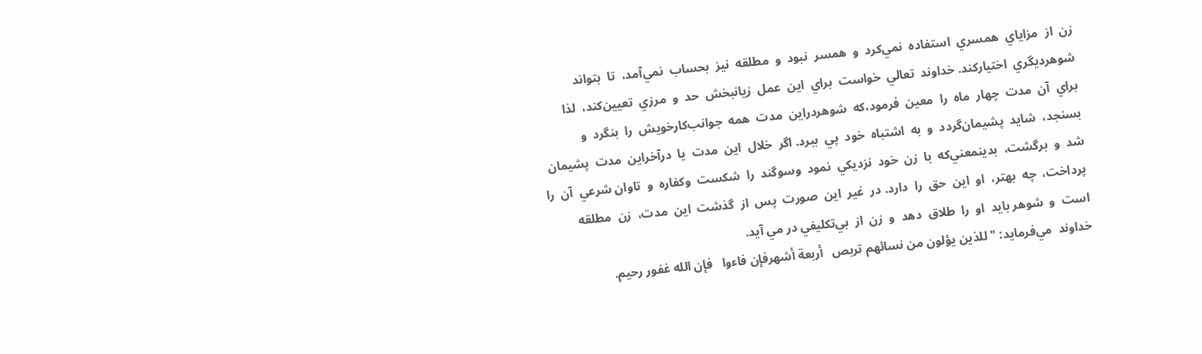زن  از  مزاياي  همسري  استفاده  نمي‌کرد  و  همسر  نبود  و  مطلقه  نيز  بحساب  نمي‌آمد،  تا  بتواند  شوهرديگري  اختيارکند. خداوند  تعالي  خواست  براي  اين  عمل  زيانبخش  حد  و  مرزي  تعيين‌کند،  لذا  براي  آن  مدت  چهار  ماه  را  معين  فرمود،‌که  شوهردراين  مدت  همه  جوانب‌کارخويش  را  بنگرد  و  بسنجد،  شايد  پشيمان‌گردد  و  به  اشتباه  خود  پي  ببرد. اگر  خلال  اين  مدت  يا  درآخراين  مدت  پشيمان  شد  و  برگشت‌،  بدينمعني‌که  با  زن  خود  نزديکي  نمود  وسوگند  را  شکست  وکفاره  و  تاوان شرعي  آن  را  پرداخت‌،  چه  بهتر،  او  اين  حق  را  دارد. در  غير  اين  صورت  پس  از  گذشت  اين  مدت‌،  زن  مطلقه  است  و  شوهر بايد  او  را  طلاق  دهد  و  زن  از  بي‌تکليفي در مي آيد.
خداوند  مي‌فرمايد: " للذين يؤلون من نسائهم تربص   أربعة أشهرفإن فاءوا   فإن الله غفور رحيم.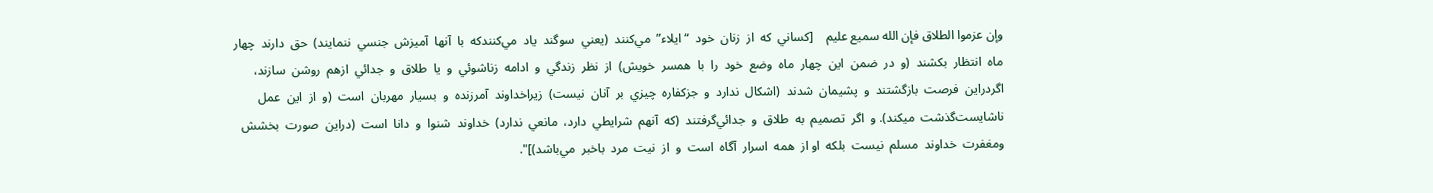وإن عزموا الطلاق فإن الله سميع عليم    [کساني  که  از  زنان  خود  “ايلاء‌”  مي‌کنند  (يعني  سوگند  ياد  مي‌کنندکه  با  آنها  آميزش  جنسي  ننمايند)  حق  دارند  چهار ماه  انتظار  بکشند  (و  در  ضمن  اين  چهار  ماه  وضع  خود  را  با  همسر  خويش)  از  نظر  زندگي  و  ادامه  زناشوئي  و  يا  طلاق  و  جدائي  ازهم  روشن  سازند،  اگردراين  فرصت  بازگشتند  و  پشيمان  شدند  (اشکال  ندارد  و  جزکفاره  چيزي  بر  آنان  نيست)  زيراخداوند  آمرزنده  و  بسيار  مهربان  است  (و  از  اين  عمل  ناشايست‌گذشت  ميکند). و  اگر  تصميم  به  طلاق  و  جدائي‌گرفتند  (که  آنهم  شرايطي  دارد،  مانعي  ندارد)  خداوند  شنوا  و  دانا  است  (دراين  صورت  بخشش  ومغفرت  خداوند  مسلم  نيست  بلکه  او از  همه  اسرار  آگاه  است  و  از  نيت  مرد  باخبر  مي‌باشد)]".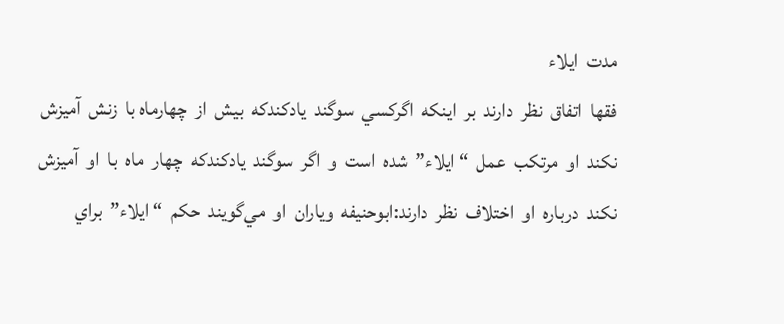مدت  ايلاء
فقها  اتفاق  نظر  دارند  بر  اينکه  اگرکسي  سوگند  يادکندکه  بيش  از  چهارماه با  زنش  آميزش  نکند  او  مرتکب  عمل  “ايلاء‌”  شده  است  و  اگر  سوگند  يادکندکه  چهار  ماه  با  او  آميزش  نکند  درباره  او  اختلاف  نظر  دارند:ابوحنيفه  وياران  او  مي‌گويند  حکم  “ايلاء‌”  براي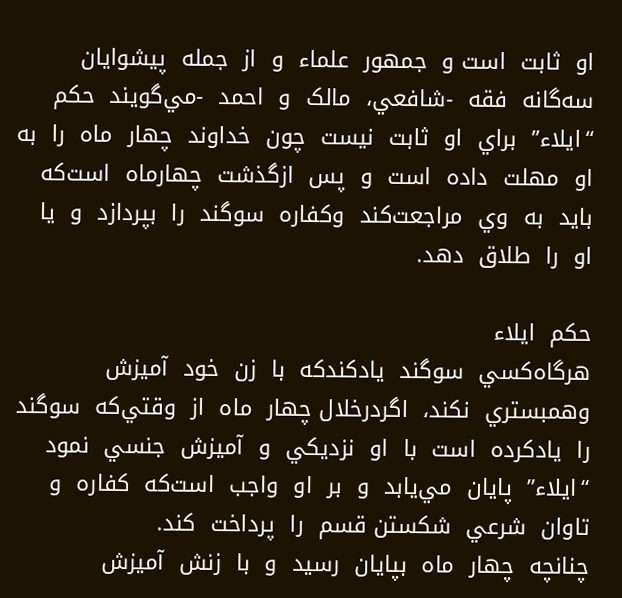او  ثابت  است‌ و  جمهور  علماء  و  از  جمله  پيشوايان  سه‌گانه  فقه  -شافعي‌،  مالک  و  احمد  -مي‌گويند  حکم  “ايلاء‌”  براي  او  ثابت  نيست  چون  خداوند  چهار  ماه  را  به  او  مهلت  داده  است  و  پس  ازگذشت  چهارماه  است‌که  بايد  به  وي  مراجعت‌کند  وکفاره  سوگند  را  بپردازد  و  يا  او  را  طلاق  دهد.

حکم  ايلاء
هرگاه‌کسي  سوگند  يادکندکه  با  زن  خود  آميزش  وهمبستري  نکند،  اگرد‌رخلال چهار  ماه  از  وقتي‌که  سوگند  را  يادکرده  است  با  او  نزديکي  و  آميزش  جنسي  نمود “ايلاء‌”  پايان  مي‌يابد  و  بر  او  واجب  است‌که  کفاره  و  تاوان  شرعي  شکستن قسم  را  پرداخت  کند.
چنانچه  چهار  ماه  بپايان  رسيد  و  با  زنش  آميزش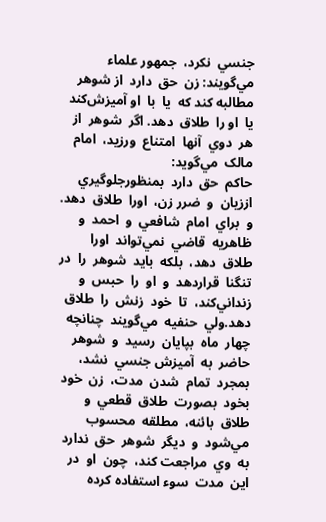جنسي  نکرد،  جمهور علماء مي‌گويند: زن  حق  دارد  از شوهر مطالبه‌ کند که  يا  با  او آميزش‌کند  يا  او را  طلاق  دهد. اگر  شوهر  از  هر  دوي  آنها  امتناع  ورزيد،  امام  مالک  مي‌گويد:
حاکم  حق  دارد  بمنظورجلوگيري  اززيان  و  ضرر زن‌،  اورا  طلاق  دهد. و  براي  امام  شافعي  و  احمد  و  ظاهريه  قاضي  نمي‌تواند  اورا  طلاق  دهد،  بلکه  بايد  شوهر  را  در  تنگنا  قراردهد  و  او  را  حبس  و  زنداني‌کند،  تا  خود  زنش  را  طلاق  دهد.ولي  حنفيه  مي‌گويند  چنانچه  چهار  ماه  بپايان  رسيد  و  شوهر  حاضر  به  آميزش جنسي  نشد،  بمجرد  تمام  شدن  مدت‌،  زن  خود  بخود  بصورت  طلاق  قطعي  و طلاق  بائنه‌،  مطلقه  محسوب  مي‌شود  و  ديگر  شوهر  حق  ندارد  به  وي  مراجعت ‌کند،  چون  او  در  اين  مدت  سوء ‌استفاده ‌کرده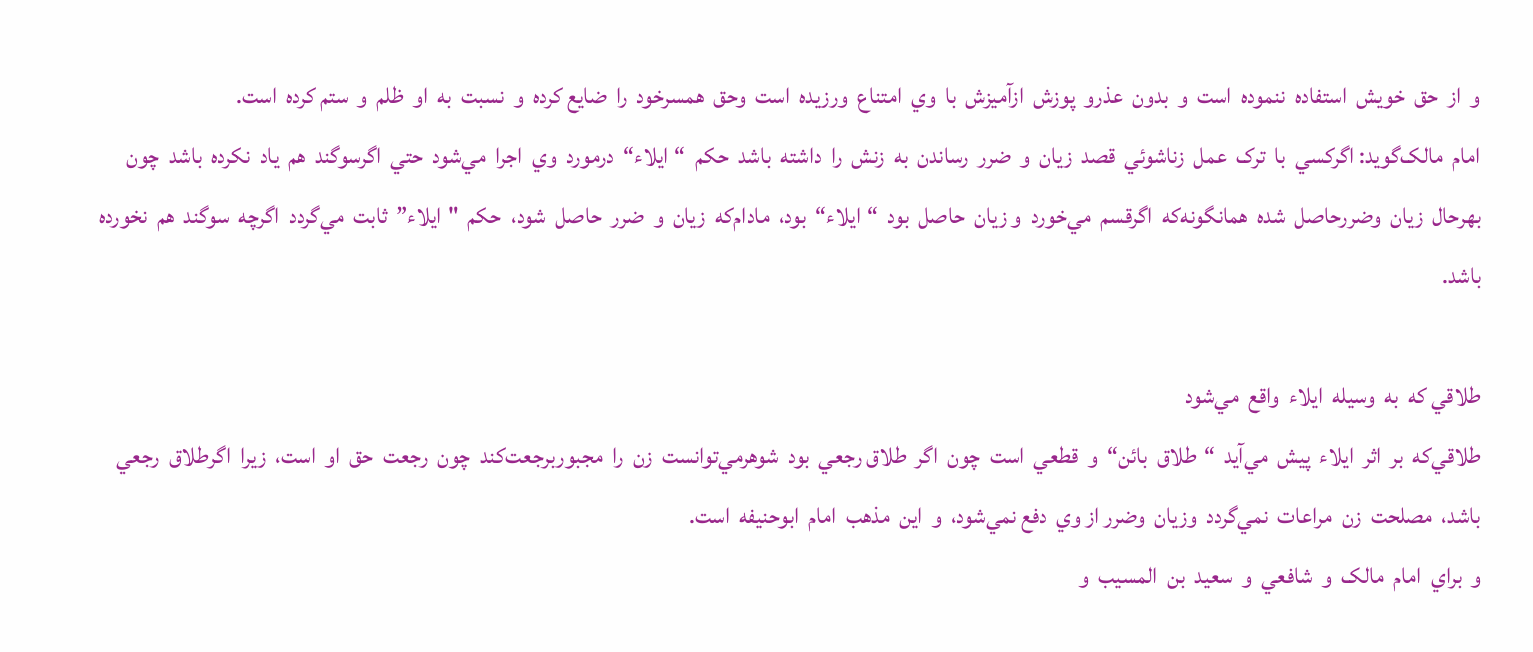و  از  حق  خويش  استفاده  ننموده  است  و  بدون  عذرو  پوزش  ازآميزش  با  وي  امتناع  ورزيده  است  وحق  همسرخود  را  ضايع‌ کرده  و  نسبت  به  او  ظلم  و  ستم ‌کرده  است‌.
امام  مالک‌گويد: اگرکسي  با  ترک  عمل  زناشوئي  قصد  زيان  و  ضرر  رساندن  به  زنش  را  داشته  باشد  حکم  “ايلاء‌“  درمورد  وي  اجرا  مي‌شود  حتي  اگرسوگند  هم  ياد  نکرده  باشد  چون  بهرحال  زيان  وضررحاصل  شده  همانگونه‌که  اگرقسم  مي‌خورد  و زيان  حاصل  بود  “ايلاء‌“  بود،  مادام‌که  زيان  و  ضرر  حاصل  شود،  حکم  "ايلاء‌”  ثابت  مي‌گردد  اگرچه  سوگند  هم  نخورده  باشد.

طلاقي‌ که  به  وسيله  ايلاء  واقع  مي‌شود
طلاقي‌که  بر  اثر  ايلاء  پيش  مي‌آيد  “طلاق  بائن‌“  و  قطعي  است  چون  اگر  طلاق رجعي  بود  شوهرمي‌توانست  زن  را  مجبوربرجعت‌کند  چون  رجعت  حق  او  است‌،  زيرا  اگرطلاق  رجعي  باشد،  مصلحت  زن  مراعات  نمي‌گردد  وزيان  وضرر از وي  دفع نمي‌شود،  و  اين  مذهب  امام  ابوحنيفه  است‌.
و  براي  امام  مالک  و  شافعي  و  سعيد  بن  المسيب  و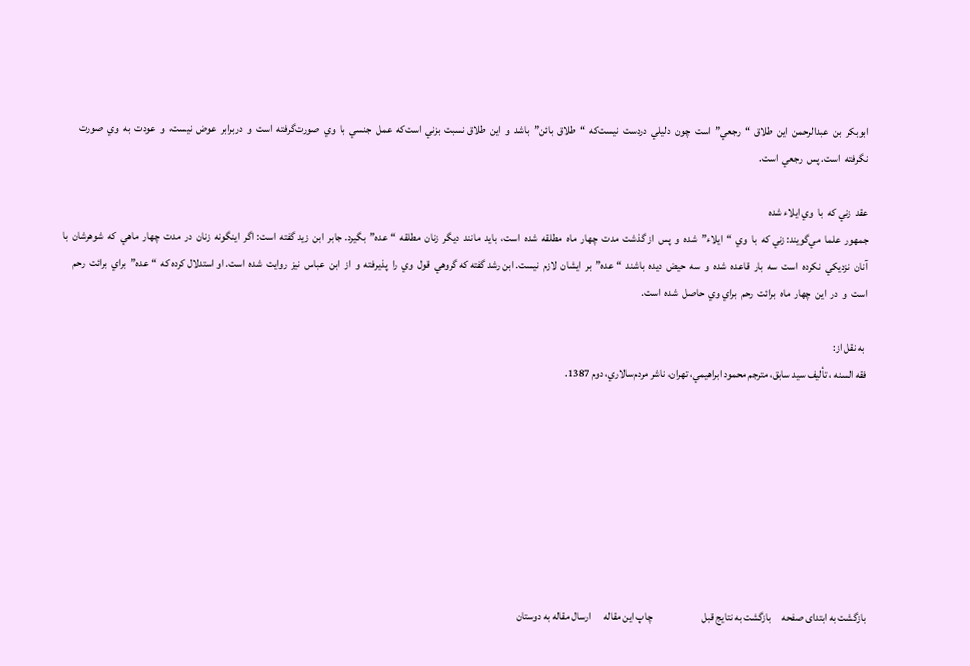ابوبکر  بن  عبدالرحمن  اين  طلاق  “رجعي‌”  است  چون  دليلي  دردست  نيست‌که  “طلاق  بائن‌”  باشد  و  اين  طلاق نسبت  بزني  است‌که  عمل  جنسي  با  وي  صورت‌گرفته  است  و  دربرابر  عوض  نيست‌،  و  عودت  به  وي  صورت  نگرفته  است‌. پس  رجعي  است‌.

عقد  زني‌ که  با  وي ‌ايلاء شده
جمهور  علما  مي‌گويند: زني‌ که  با  وي  “ايلاء‌”  شده  و  پس  از گذشت  مدت  چهار  ماه  مطلقه  شده  است‌،  بايد  مانند  ديگر  زنان  مطلقه  “عده‌”  بگيرد. جابر  ابن  زيد گفته  است‌: اگر  اينگونه  زنان  در  مدت  چهار  ماهي  که  شوهرشان  با  آنان  نزديکي  نکرده  است  سه  بار  قاعده  شده  و  سه  حيض  ديده  باشند  “عده‌”  بر  ايشان  لازم  نيست‌. ابن رشد گفته ‌که ‌گروهي  قول  وي  را  پذيرفته  و  از  ابن  عباس  نيز  روايت  شده  است‌. او استدلال ‌کرده‌ که  “عده‌”  براي  برائت  رحم  است  و  در  اين  چهار  ماه  برائت  رحم  براي وي  حاصل  شده  است‌.

 به نقل از:
فقه السنه ، تأليف سيد سابق، مترجم محمود ابراهيمي، تهران، ناشر مردم‌سالاري، دوم 1387.








بازگشت به ابتدای صفحه     بازگشت به نتایج قبل                       چاپ این مقاله      ارسال مقاله به دوستان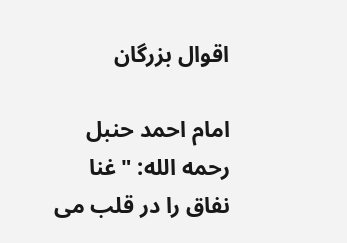اقوال بزرگان

امام احمد حنبل رحمه الله: "غنا نفاق را در قلب می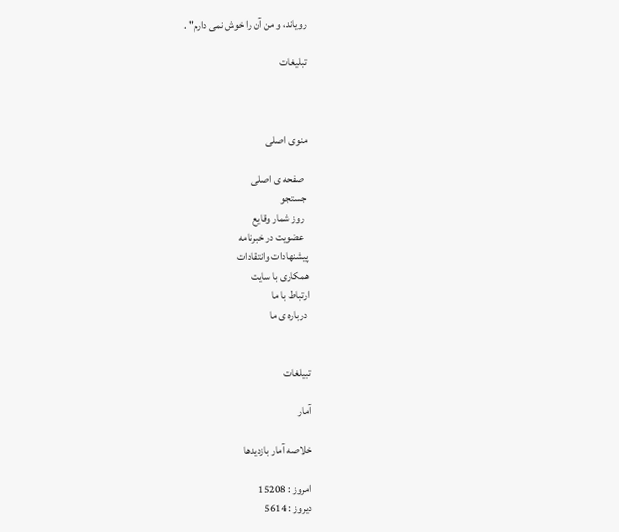رویاند، و من آن را خوش نمی دارم" .

تبلیغات



منوی اصلی

  صفحه ی اصلی
 جستجو
  روز شمار وقايع
  عضویت در خبرنامه
پیشنهادات وانتقادات
همكارى با سايت
ارتباط با ما
 درباره ی ما


تبیلغات

آمار

خلاصه آمار بازدیدها

امروز : 15208
دیروز : 5614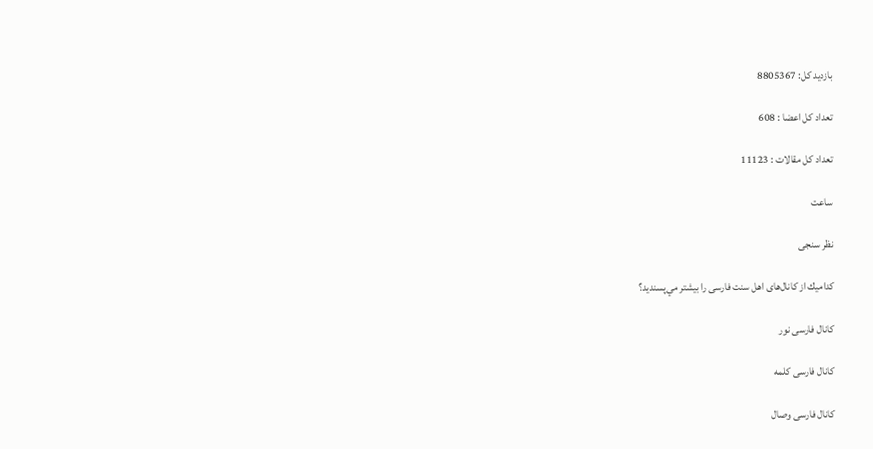بازدید کل: 8805367

تعداد کل اعضا : 608

تعداد کل مقالات : 11123

ساعت

نظر سنجی

كداميك از كانال‌هاى اهل سنت فارسى را بيشتر مي‌پسنديد؟

كانال فارسى نور

كانال فارسى كلمه

كانال فارسى وصال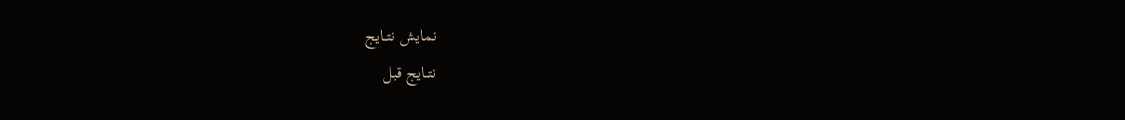نمایش نتــایج
نتــایج قبل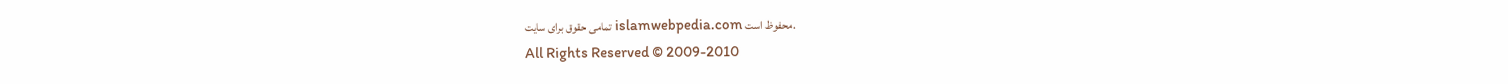.محفوظ است islamwebpedia.com تمامی حقوق برای سایت
All Rights Reserved © 2009-2010